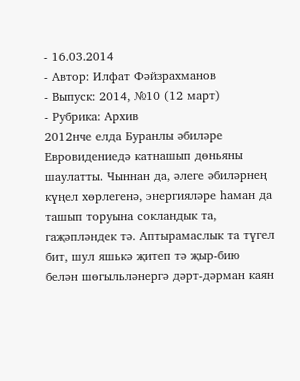- 16.03.2014
- Автор: Илфат Фәйзрахманов
- Выпуск: 2014, №10 (12 март)
- Рубрика: Архив
2012нче елда Буранлы әбиләре Евровидениедә катнашып дөньяны шаулатты. Чыннан да, әлеге әбиләрнең күңел хөрлегенә, энергияләре һаман да ташып торуына сокландык та, гаҗәпләндек тә. Аптырамаслык та түгел бит, шул яшькә җитеп тә җыр-бию белән шөгыльләнергә дәрт-дәрман каян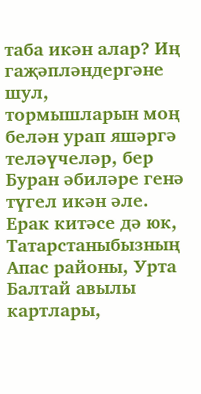таба икән алар? Иң гаҗәпләндергәне шул, тормышларын моң белән урап яшәргә теләүчеләр, бер Буран әбиләре генә түгел икән әле. Ерак китәсе дә юк, Татарстаныбызның Апас районы, Урта Балтай авылы картлары,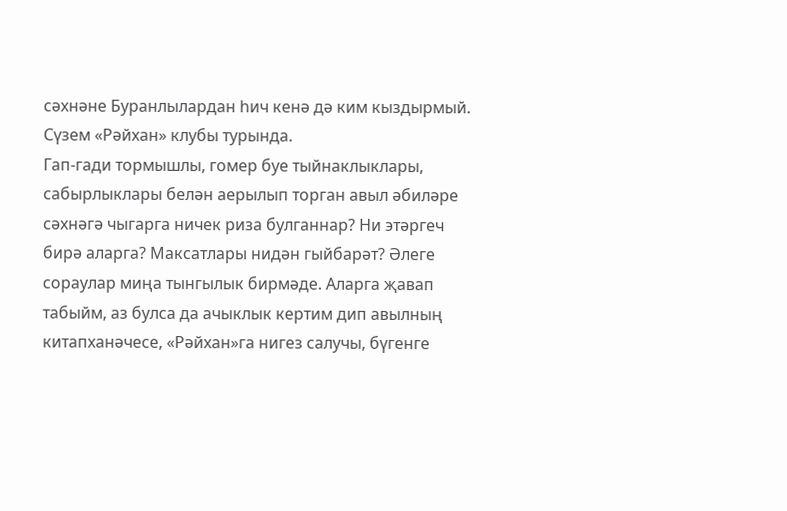сәхнәне Буранлылардан һич кенә дә ким кыздырмый. Сүзем «Рәйхан» клубы турында.
Гап-гади тормышлы, гомер буе тыйнаклыклары, сабырлыклары белән аерылып торган авыл әбиләре сәхнәгә чыгарга ничек риза булганнар? Ни этәргеч бирә аларга? Максатлары нидән гыйбарәт? Әлеге сораулар миңа тынгылык бирмәде. Аларга җавап табыйм, аз булса да ачыклык кертим дип авылның китапханәчесе, «Рәйхан»га нигез салучы, бүгенге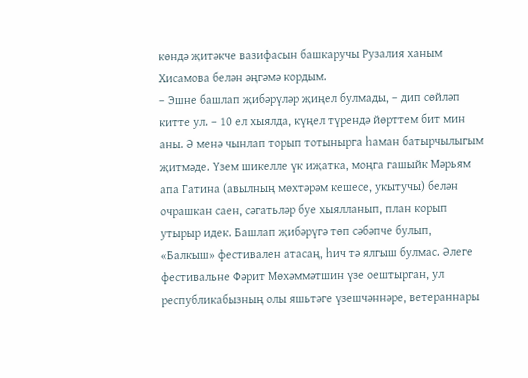көндә җитәкче вазифасын башкаручы Рузалия ханым Хисамова белән әңгәмә кордым.
– Эшне башлап җибәрүләр җиңел булмады, – дип сөйләп китте ул. – 10 ел хыялда, күңел түрендә йөрттем бит мин аны. Ә менә чынлап торып тотынырга һаман батырчылыгым җитмәде. Үзем шикелле үк иҗатка, моңга гашыйк Мәрьям апа Гатина (авылның мөхтәрәм кешесе, укытучы) белән очрашкан саен, сәгатьләр буе хыялланып, план корып утырыр идек. Башлап җибәрүгә төп сәбәпче булып, «Балкыш» фестивален атасаң, һич тә ялгыш булмас. Әлеге фестивальне Фәрит Мөхәммәтшин үзе оештырган, ул республикабызның олы яшьтәге үзешчәннәре, ветераннары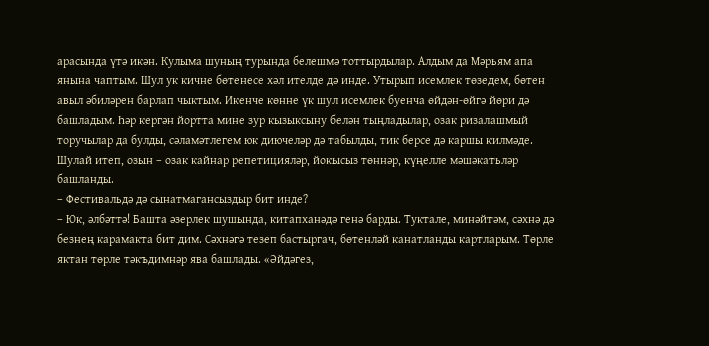арасында үтә икән. Кулыма шуның турында белешмә тоттырдылар. Алдым да Мәрьям апа янына чаптым. Шул ук кичне бөтенесе хәл ителде дә инде. Утырып исемлек төзедем, бөтен авыл әбиләрен барлап чыктым. Икенче көнне үк шул исемлек буенча өйдән-өйгә йөри дә башладым. Һәр кергән йортта мине зур кызыксыну белән тыңладылар, озак ризалашмый торучылар да булды, сәламәтлегем юк диючеләр дә табылды, тик берсе дә каршы килмәде. Шулай итеп, озын – озак кайнар репетицияләр, йокысыз төннәр, күңелле мәшәкатьләр башланды.
– Фестивальдә дә сынатмагансыздыр бит инде?
– Юк, әлбәттә! Башта әзерлек шушында, китапханәдә генә барды. Туктале, минәйтәм, сәхнә дә безнең карамакта бит дим. Сәхнәгә тезеп бастыргач, бөтенләй канатланды картларым. Төрле яктан төрле тәкъдимнәр ява башлады. «Әйдәгез,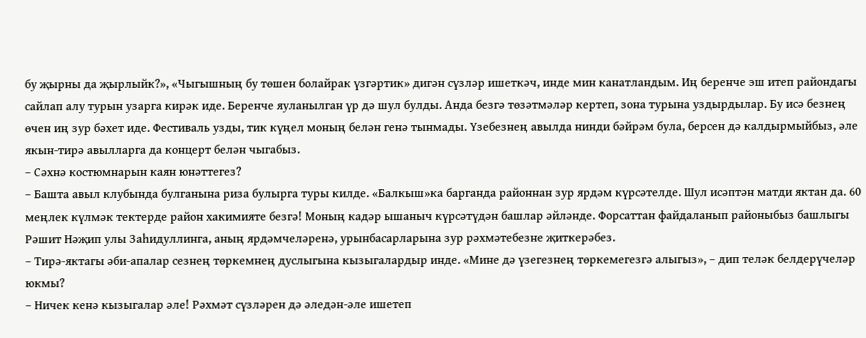бу җырны да җырлыйк?», «Чыгышның бу төшен болайрак үзгәртик» дигән сүзләр ишеткәч, инде мин канатландым. Иң беренче эш итеп райондагы сайлап алу турын узарга кирәк иде. Беренче яуланылган үр дә шул булды. Анда безгә төзәтмәләр кертеп, зона турына уздырдылар. Бу исә безнең өчен иң зур бәхет иде. Фестиваль узды, тик күңел моның белән генә тынмады. Үзебезнең авылда нинди бәйрәм була, берсен дә калдырмыйбыз, әле якын-тирә авылларга да концерт белән чыгабыз.
– Сәхнә костюмнарын каян юнәттегез?
– Башта авыл клубында булганына риза булырга туры килде. «Балкыш»ка барганда районнан зур ярдәм күрсәтелде. Шул исәптән матди яктан да. 60 меңлек күлмәк тектерде район хакимияте безгә! Моның кадәр ышаныч күрсәтүдән башлар әйләнде. Форсаттан файдаланып районыбыз башлыгы Рәшит Нәҗип улы Заһидуллинга, аның ярдәмчеләренә, урынбасарларына зур рәхмәтебезне җиткерәбез.
– Тирә-яктагы әби-апалар сезнең төркемнең дуслыгына кызыгалардыр инде. «Мине дә үзегезнең төркемегезгә алыгыз», – дип теләк белдерүчеләр юкмы?
– Ничек кенә кызыгалар әле! Рәхмәт сүзләрен дә әледән-әле ишетеп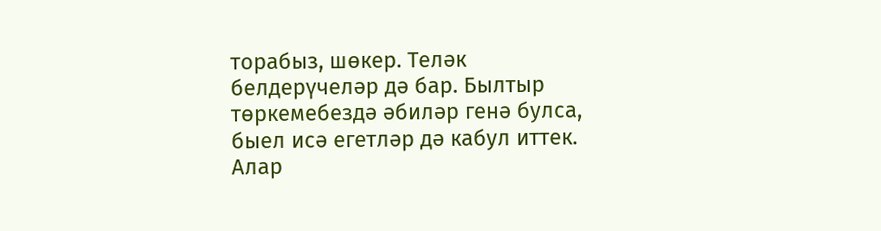торабыз, шөкер. Теләк белдерүчеләр дә бар. Былтыр төркемебездә әбиләр генә булса, быел исә егетләр дә кабул иттек. Алар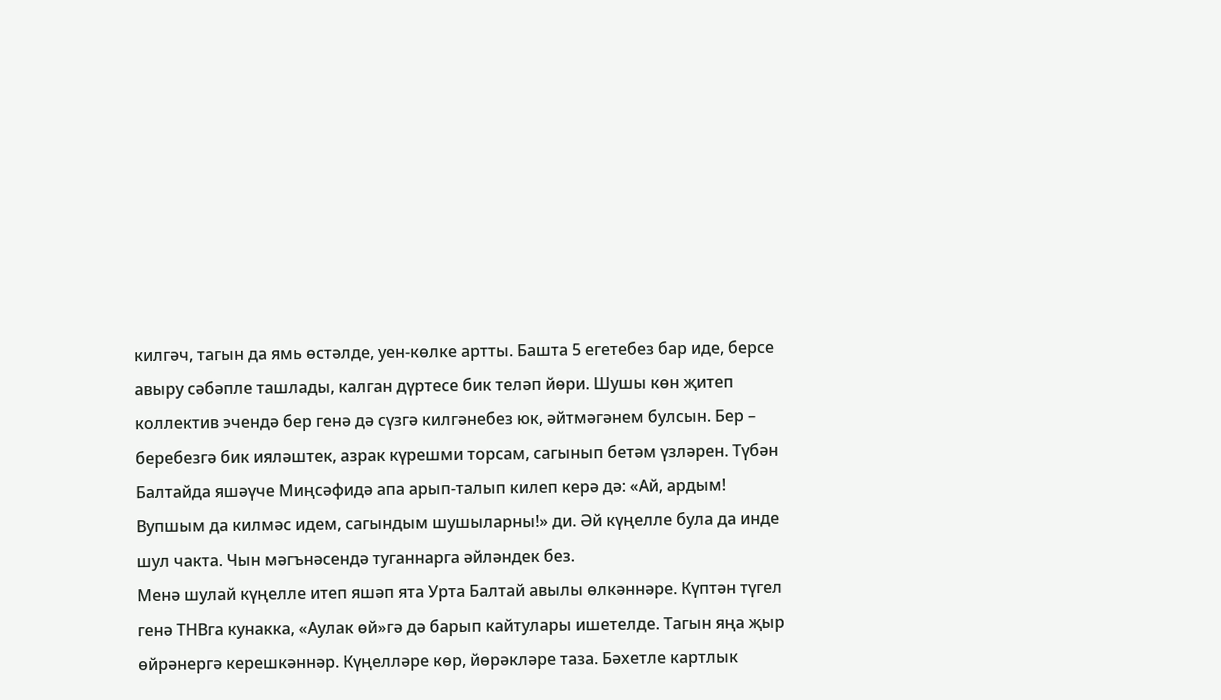килгәч, тагын да ямь өстәлде, уен-көлке артты. Башта 5 егетебез бар иде, берсе авыру сәбәпле ташлады, калган дүртесе бик теләп йөри. Шушы көн җитеп коллектив эчендә бер генә дә сүзгә килгәнебез юк, әйтмәгәнем булсын. Бер – беребезгә бик ияләштек, азрак күрешми торсам, сагынып бетәм үзләрен. Түбән Балтайда яшәүче Миңсәфидә апа арып-талып килеп керә дә: «Ай, ардым! Вупшым да килмәс идем, сагындым шушыларны!» ди. Әй күңелле була да инде шул чакта. Чын мәгънәсендә туганнарга әйләндек без.
Менә шулай күңелле итеп яшәп ята Урта Балтай авылы өлкәннәре. Күптән түгел генә ТНВга кунакка, «Аулак өй»гә дә барып кайтулары ишетелде. Тагын яңа җыр өйрәнергә керешкәннәр. Күңелләре көр, йөрәкләре таза. Бәхетле картлык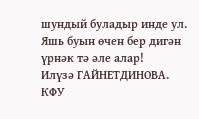шундый буладыр инде ул. Яшь буын өчен бер дигән үрнәк тә әле алар!
Илүзә ГАЙНЕТДИНОВА.
КФУ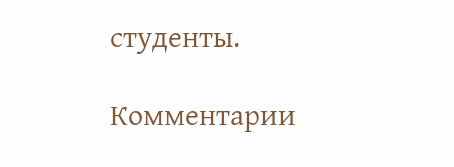студенты.

Комментарии